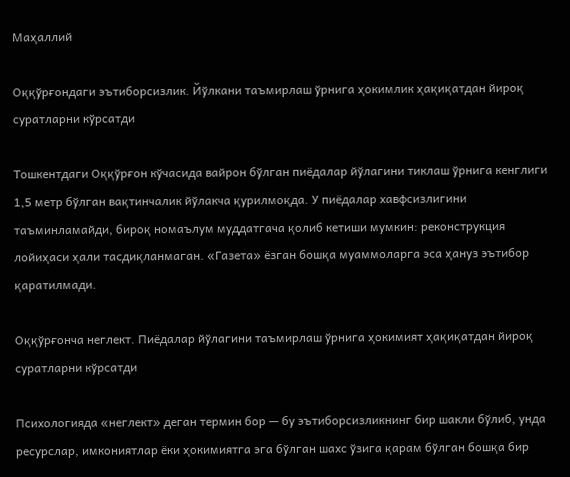Маҳаллий

Оққўрғондаги эътиборсизлик. Йўлкани таъмирлаш ўрнига ҳокимлик ҳақиқатдан йироқ суратларни кўрсатди

Тошкентдаги Оққўрғон кўчасида вайрон бўлган пиёдалар йўлагини тиклаш ўрнига кенглиги 1,5 метр бўлган вақтинчалик йўлакча қурилмоқда. У пиёдалар хавфсизлигини таъминламайди, бироқ номаълум муддатгача қолиб кетиши мумкин: реконструкция лойиҳаси ҳали тасдиқланмаган. «Газета» ёзган бошқа муаммоларга эса ҳануз эътибор қаратилмади.

Оққўрғонча неглект. Пиёдалар йўлагини таъмирлаш ўрнига ҳокимият ҳақиқатдан йироқ суратларни кўрсатди

Психологияда «неглект» деган термин бор — бу эътиборсизликнинг бир шакли бўлиб, унда ресурслар, имкониятлар ёки ҳокимиятга эга бўлган шахс ўзига қарам бўлган бошқа бир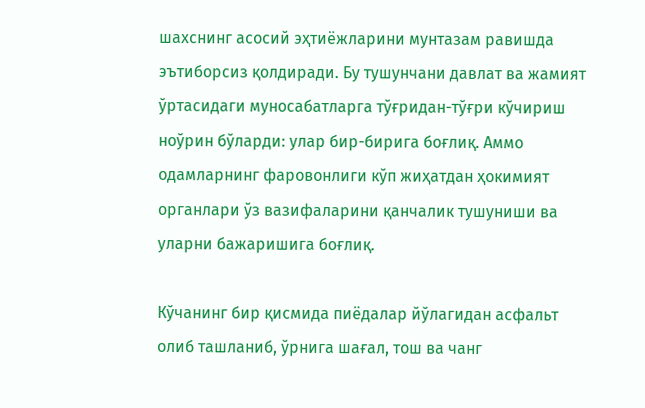шахснинг асосий эҳтиёжларини мунтазам равишда эътиборсиз қолдиради. Бу тушунчани давлат ва жамият ўртасидаги муносабатларга тўғридан-тўғри кўчириш ноўрин бўларди: улар бир-бирига боғлиқ. Аммо одамларнинг фаровонлиги кўп жиҳатдан ҳокимият органлари ўз вазифаларини қанчалик тушуниши ва уларни бажаришига боғлиқ.

Кўчанинг бир қисмида пиёдалар йўлагидан асфальт олиб ташланиб, ўрнига шағал, тош ва чанг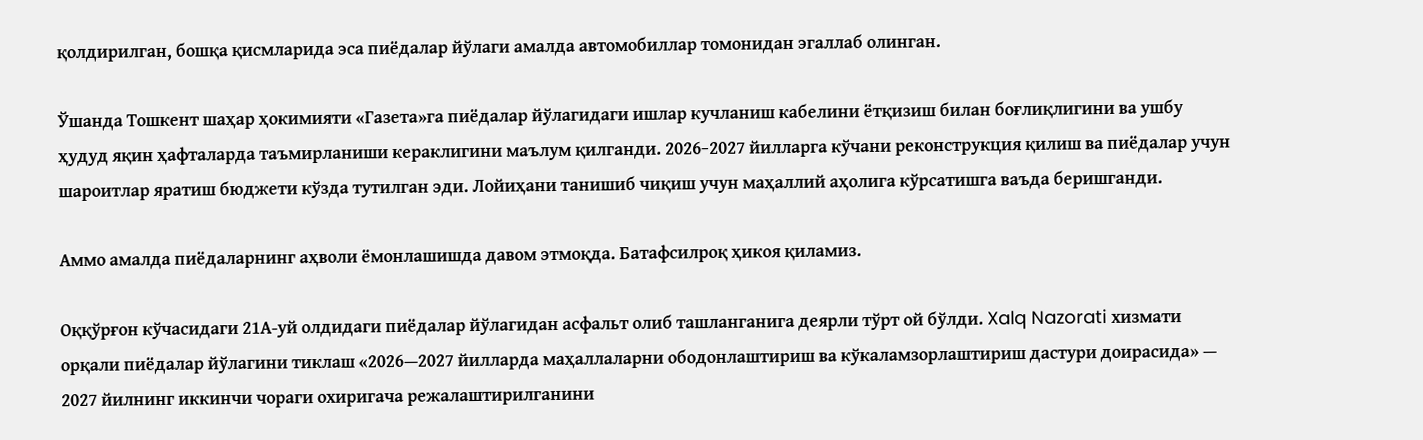қолдирилган, бошқа қисмларида эса пиёдалар йўлаги амалда автомобиллар томонидан эгаллаб олинган.

Ўшанда Тошкент шаҳар ҳокимияти «Газета»га пиёдалар йўлагидаги ишлар кучланиш кабелини ётқизиш билан боғлиқлигини ва ушбу ҳудуд яқин ҳафталарда таъмирланиши кераклигини маълум қилганди. 2026−2027 йилларга кўчани реконструкция қилиш ва пиёдалар учун шароитлар яратиш бюджети кўзда тутилган эди. Лойиҳани танишиб чиқиш учун маҳаллий аҳолига кўрсатишга ваъда беришганди.

Аммо амалда пиёдаларнинг аҳволи ёмонлашишда давом этмоқда. Батафсилроқ ҳикоя қиламиз.

Оққўрғон кўчасидаги 21А-уй олдидаги пиёдалар йўлагидан асфальт олиб ташланганига деярли тўрт ой бўлди. Xalq Nazorati хизмати орқали пиёдалар йўлагини тиклаш «2026—2027 йилларда маҳаллаларни ободонлаштириш ва кўкаламзорлаштириш дастури доирасида» — 2027 йилнинг иккинчи чораги охиригача режалаштирилганини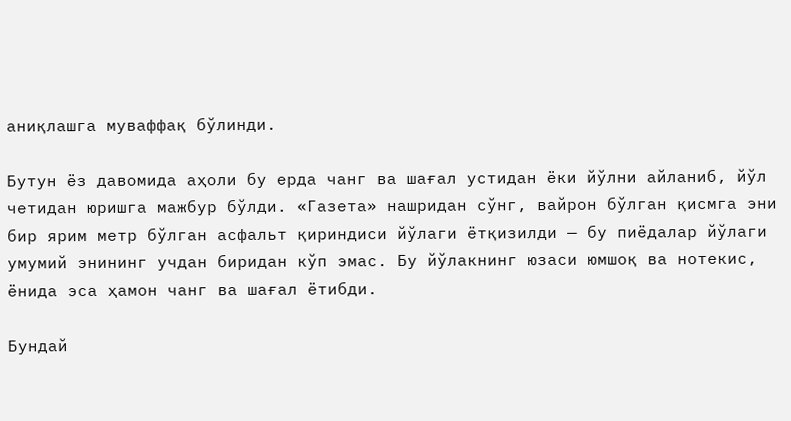аниқлашга муваффақ бўлинди.

Бутун ёз давомида аҳоли бу ерда чанг ва шағал устидан ёки йўлни айланиб, йўл четидан юришга мажбур бўлди. «Газета» нашридан сўнг, вайрон бўлган қисмга эни бир ярим метр бўлган асфальт қириндиси йўлаги ётқизилди — бу пиёдалар йўлаги умумий энининг учдан биридан кўп эмас. Бу йўлакнинг юзаси юмшоқ ва нотекис, ёнида эса ҳамон чанг ва шағал ётибди.

Бундай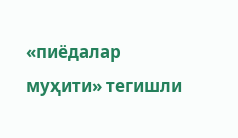«пиёдалар муҳити» тегишли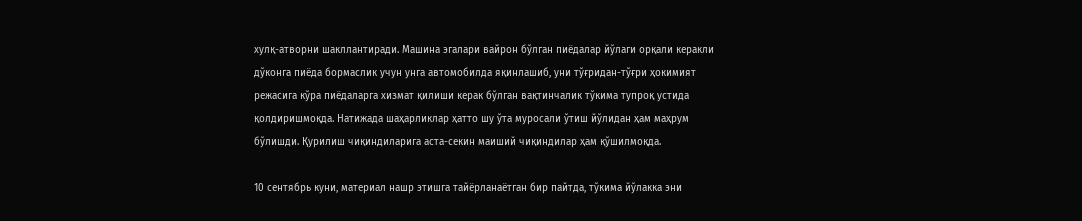хулқ-атворни шакллантиради. Машина эгалари вайрон бўлган пиёдалар йўлаги орқали керакли дўконга пиёда бормаслик учун унга автомобилда яқинлашиб, уни тўғридан-тўғри ҳокимият режасига кўра пиёдаларга хизмат қилиши керак бўлган вақтинчалик тўкима тупроқ устида қолдиришмоқда. Натижада шаҳарликлар ҳатто шу ўта муросали ўтиш йўлидан ҳам маҳрум бўлишди. Қурилиш чиқиндиларига аста-секин маиший чиқиндилар ҳам қўшилмоқда.

10 сентябрь куни, материал нашр этишга тайёрланаётган бир пайтда, тўкима йўлакка эни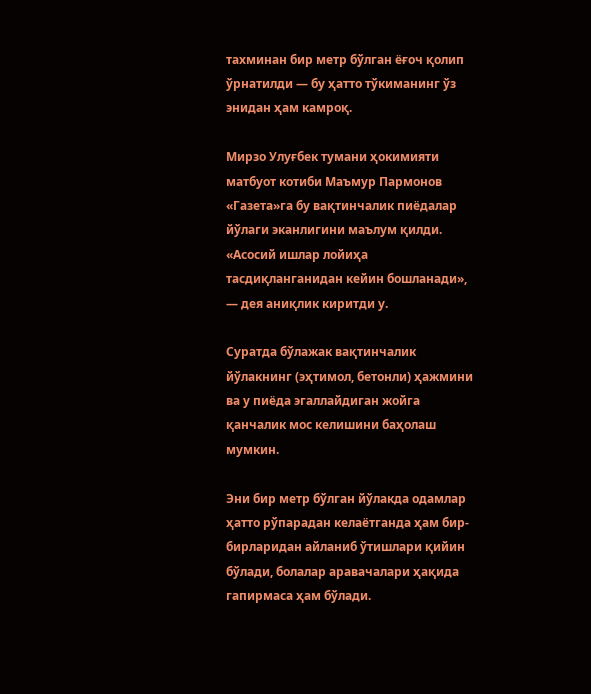тахминан бир метр бўлган ёғоч қолип ўрнатилди — бу ҳатто тўкиманинг ўз энидан ҳам камроқ.

Мирзо Улуғбек тумани ҳокимияти матбуот котиби Маъмур Пармонов «Газета»га бу вақтинчалик пиёдалар йўлаги эканлигини маълум қилди. «Асосий ишлар лойиҳа тасдиқланганидан кейин бошланади», — дея аниқлик киритди у.

Суратда бўлажак вақтинчалик йўлакнинг (эҳтимол, бетонли) ҳажмини ва у пиёда эгаллайдиган жойга қанчалик мос келишини баҳолаш мумкин.

Эни бир метр бўлган йўлакда одамлар ҳатто рўпарадан келаётганда ҳам бир-бирларидан айланиб ўтишлари қийин бўлади, болалар аравачалари ҳақида гапирмаса ҳам бўлади.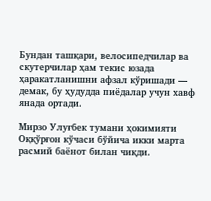Бундан ташқари, велосипедчилар ва скутерчилар ҳам текис юзада ҳаракатланишни афзал кўришади — демак, бу ҳудудда пиёдалар учун хавф янада ортади.

Мирзо Улуғбек тумани ҳокимияти Оққўрғон кўчаси бўйича икки марта расмий баёнот билан чиқди.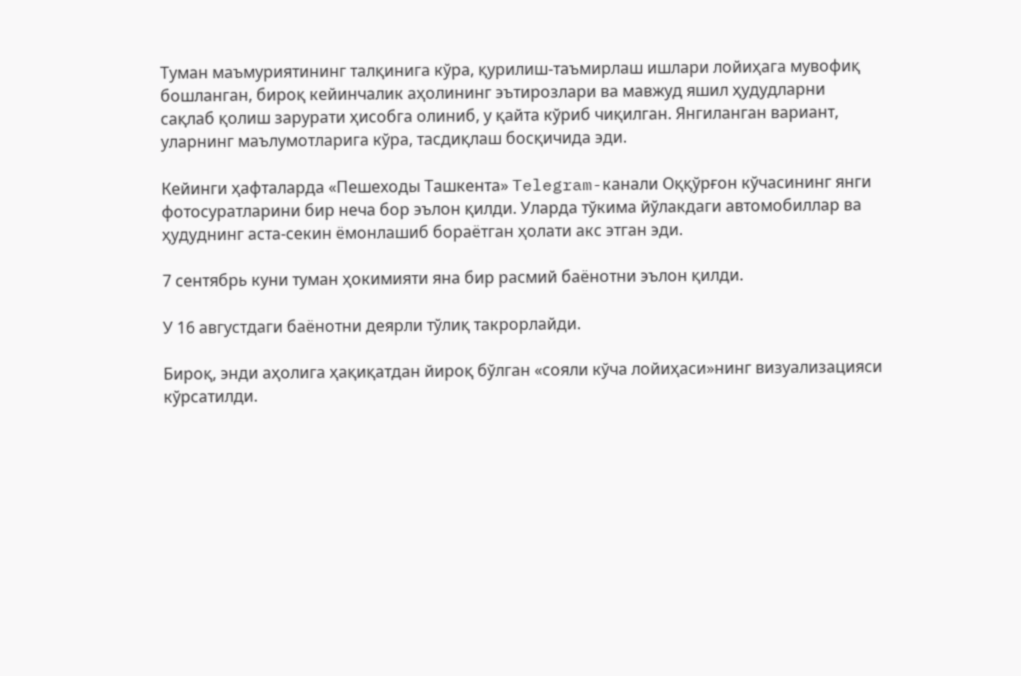Туман маъмуриятининг талқинига кўра, қурилиш-таъмирлаш ишлари лойиҳага мувофиқ бошланган, бироқ кейинчалик аҳолининг эътирозлари ва мавжуд яшил ҳудудларни сақлаб қолиш зарурати ҳисобга олиниб, у қайта кўриб чиқилган. Янгиланган вариант, уларнинг маълумотларига кўра, тасдиқлаш босқичида эди.

Кейинги ҳафталарда «Пешеходы Ташкента» Telegram-канали Оққўрғон кўчасининг янги фотосуратларини бир неча бор эълон қилди. Уларда тўкима йўлакдаги автомобиллар ва ҳудуднинг аста-секин ёмонлашиб бораётган ҳолати акс этган эди.

7 сентябрь куни туман ҳокимияти яна бир расмий баёнотни эълон қилди.

У 16 августдаги баёнотни деярли тўлиқ такрорлайди.

Бироқ, энди аҳолига ҳақиқатдан йироқ бўлган «сояли кўча лойиҳаси»нинг визуализацияси кўрсатилди.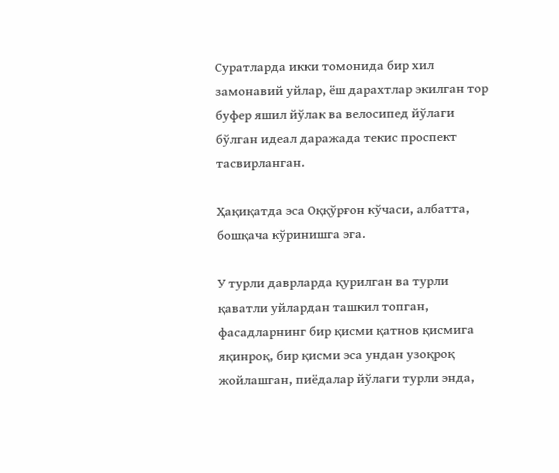Суратларда икки томонида бир хил замонавий уйлар, ёш дарахтлар экилган тор буфер яшил йўлак ва велосипед йўлаги бўлган идеал даражада текис проспект тасвирланган.

Ҳақиқатда эса Оққўрғон кўчаси, албатта, бошқача кўринишга эга.

У турли даврларда қурилган ва турли қаватли уйлардан ташкил топган, фасадларнинг бир қисми қатнов қисмига яқинроқ, бир қисми эса ундан узоқроқ жойлашган, пиёдалар йўлаги турли энда,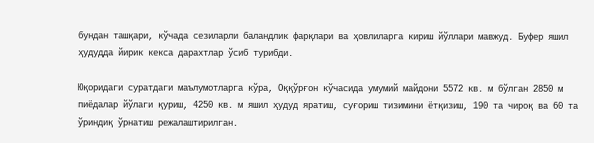бундан ташқари, кўчада сезиларли баландлик фарқлари ва ҳовлиларга кириш йўллари мавжуд. Буфер яшил ҳудудда йирик кекса дарахтлар ўсиб турибди.

Юқоридаги суратдаги маълумотларга кўра, Оққўрғон кўчасида умумий майдони 5572 кв. м бўлган 2850 м пиёдалар йўлаги қуриш, 4250 кв. м яшил ҳудуд яратиш, суғориш тизимини ётқизиш, 190 та чироқ ва 60 та ўриндиқ ўрнатиш режалаштирилган.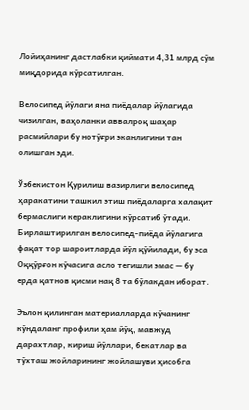Лойиҳанинг дастлабки қиймати 4,31 млрд сўм миқдорида кўрсатилган.

Велосипед йўлаги яна пиёдалар йўлагида чизилган, ваҳоланки аввалроқ шаҳар расмийлари бу нотўғри эканлигини тан олишган эди.

Ўзбекистон Қурилиш вазирлиги велосипед ҳаракатини ташкил этиш пиёдаларга халақит бермаслиги кераклигини кўрсатиб ўтади. Бирлаштирилган велосипед-пиёда йўлагига фақат тор шароитларда йўл қўйилади, бу эса Оққўрғон кўчасига асло тегишли эмас — бу ерда қатнов қисми нақ 8 та бўлакдан иборат.

Эълон қилинган материалларда кўчанинг кўндаланг профили ҳам йўқ, мавжуд дарахтлар, кириш йўллари, бекатлар ва тўхташ жойларининг жойлашуви ҳисобга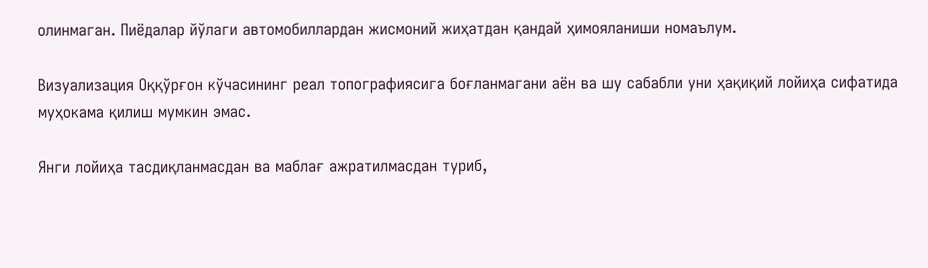олинмаган. Пиёдалар йўлаги автомобиллардан жисмоний жиҳатдан қандай ҳимояланиши номаълум.

Визуализация Оққўрғон кўчасининг реал топографиясига боғланмагани аён ва шу сабабли уни ҳақиқий лойиҳа сифатида муҳокама қилиш мумкин эмас.

Янги лойиҳа тасдиқланмасдан ва маблағ ажратилмасдан туриб,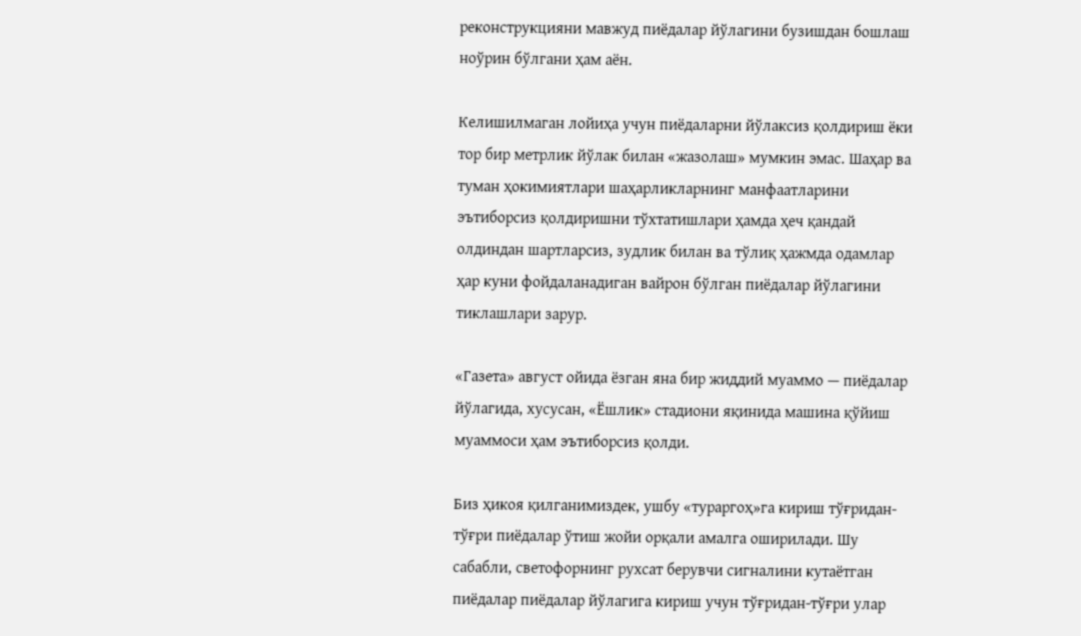реконструкцияни мавжуд пиёдалар йўлагини бузишдан бошлаш ноўрин бўлгани ҳам аён.

Келишилмаган лойиҳа учун пиёдаларни йўлаксиз қолдириш ёки тор бир метрлик йўлак билан «жазолаш» мумкин эмас. Шаҳар ва туман ҳокимиятлари шаҳарликларнинг манфаатларини эътиборсиз қолдиришни тўхтатишлари ҳамда ҳеч қандай олдиндан шартларсиз, зудлик билан ва тўлиқ ҳажмда одамлар ҳар куни фойдаланадиган вайрон бўлган пиёдалар йўлагини тиклашлари зарур.

«Газета» август ойида ёзган яна бир жиддий муаммо — пиёдалар йўлагида, хусусан, «Ёшлик» стадиони яқинида машина қўйиш муаммоси ҳам эътиборсиз қолди.

Биз ҳикоя қилганимиздек, ушбу «тураргоҳ»га кириш тўғридан-тўғри пиёдалар ўтиш жойи орқали амалга оширилади. Шу сабабли, светофорнинг рухсат берувчи сигналини кутаётган пиёдалар пиёдалар йўлагига кириш учун тўғридан-тўғри улар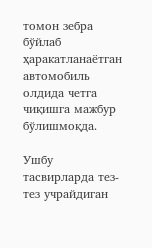томон зебра бўйлаб ҳаракатланаётган автомобиль олдида четга чиқишга мажбур бўлишмоқда.

Ушбу тасвирларда тез-тез учрайдиган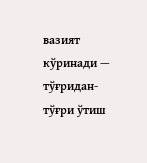вазият кўринади — тўғридан-тўғри ўтиш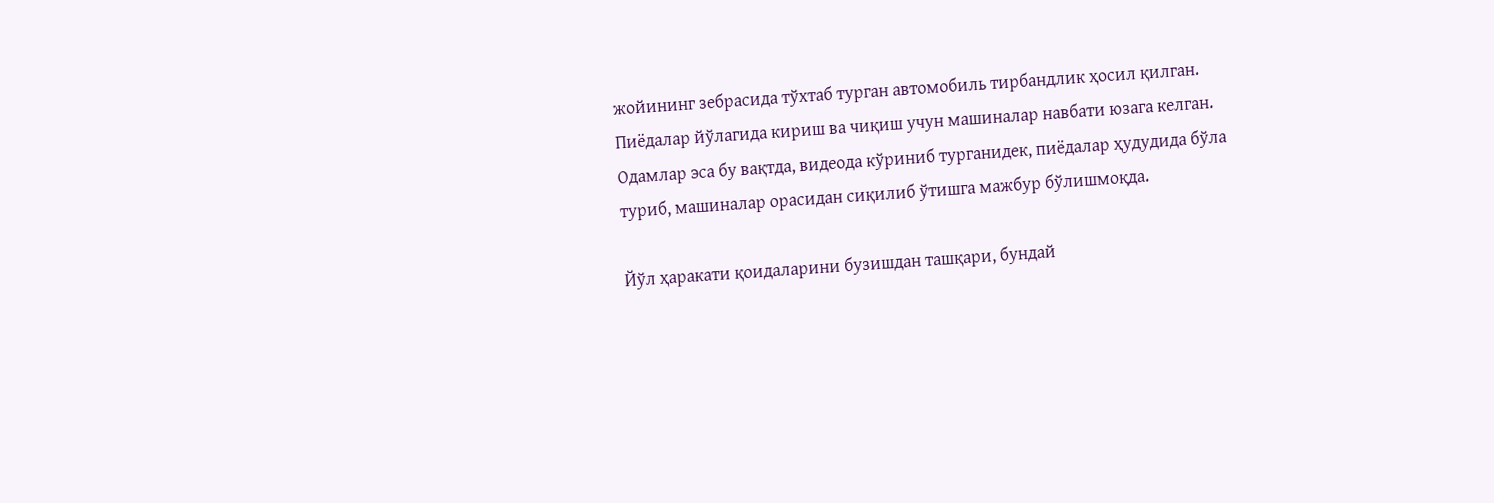жойининг зебрасида тўхтаб турган автомобиль тирбандлик ҳосил қилган. Пиёдалар йўлагида кириш ва чиқиш учун машиналар навбати юзага келган. Одамлар эса бу вақтда, видеода кўриниб турганидек, пиёдалар ҳудудида бўла туриб, машиналар орасидан сиқилиб ўтишга мажбур бўлишмоқда.

Йўл ҳаракати қоидаларини бузишдан ташқари, бундай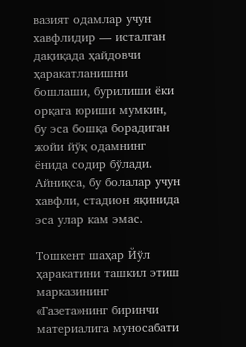вазият одамлар учун хавфлидир — исталган дақиқада ҳайдовчи ҳаракатланишни бошлаши, бурилиши ёки орқага юриши мумкин, бу эса бошқа борадиган жойи йўқ одамнинг ёнида содир бўлади. Айниқса, бу болалар учун хавфли, стадион яқинида эса улар кам эмас.

Тошкент шаҳар Йўл ҳаракатини ташкил этиш марказининг «Газета»нинг биринчи материалига муносабати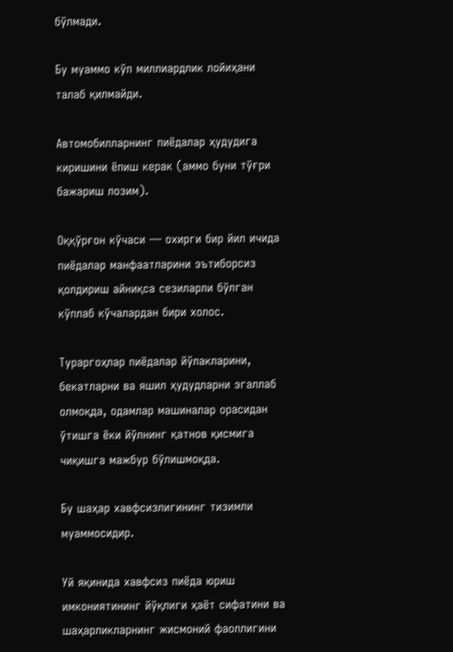бўлмади.

Бу муаммо кўп миллиардлик лойиҳани талаб қилмайди.

Автомобилларнинг пиёдалар ҳудудига киришини ёпиш керак (аммо буни тўғри бажариш лозим).

Оққўрғон кўчаси — охирги бир йил ичида пиёдалар манфаатларини эътиборсиз қолдириш айниқса сезиларли бўлган кўплаб кўчалардан бири холос.

Тураргоҳлар пиёдалар йўлакларини, бекатларни ва яшил ҳудудларни эгаллаб олмоқда, одамлар машиналар орасидан ўтишга ёки йўлнинг қатнов қисмига чиқишга мажбур бўлишмоқда.

Бу шаҳар хавфсизлигининг тизимли муаммосидир.

Уй яқинида хавфсиз пиёда юриш имкониятининг йўқлиги ҳаёт сифатини ва шаҳарликларнинг жисмоний фаоллигини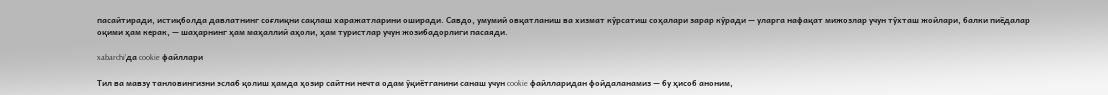пасайтиради, истиқболда давлатнинг соғлиқни сақлаш харажатларини оширади. Савдо, умумий овқатланиш ва хизмат кўрсатиш соҳалари зарар кўради — уларга нафақат мижозлар учун тўхташ жойлари, балки пиёдалар оқими ҳам керак, — шаҳарнинг ҳам маҳаллий аҳоли, ҳам туристлар учун жозибадорлиги пасаяди.

xabarchi’да cookie файллари

Тил ва мавзу танловингизни эслаб қолиш ҳамда ҳозир сайтни нечта одам ўқиётганини санаш учун cookie файлларидан фойдаланамиз — бу ҳисоб аноним,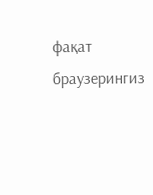фақат браузерингиз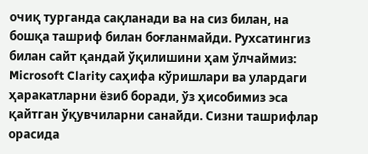очиқ турганда сақланади ва на сиз билан, на бошқа ташриф билан боғланмайди. Рухсатингиз билан сайт қандай ўқилишини ҳам ўлчаймиз: Microsoft Clarity саҳифа кўришлари ва улардаги ҳаракатларни ёзиб боради, ўз ҳисобимиз эса қайтган ўқувчиларни санайди. Сизни ташрифлар орасида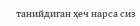танийдиган ҳеч нарса сиз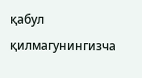қабул қилмагунингизча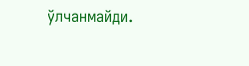ўлчанмайди.